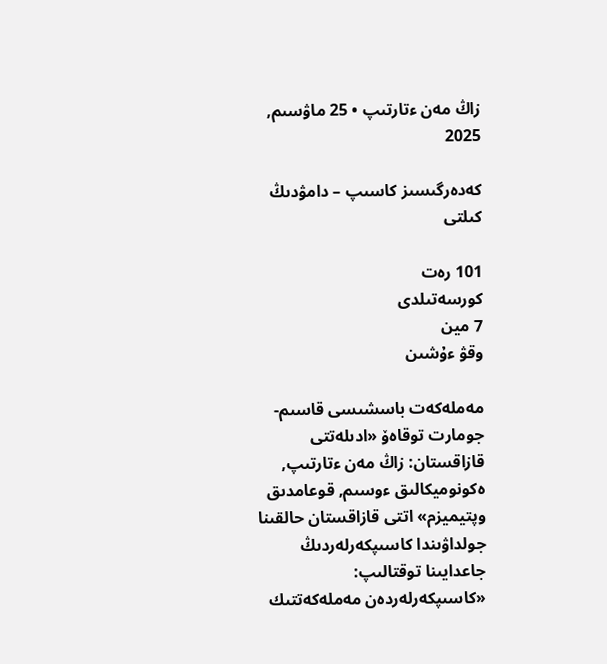زاڭ مەن ءتارتىپ • 25 ماۋسىم, 2025

كەدەرگىسىز كاسىپ – دامۋدىڭ كىلتى

101 رەت
كورسەتىلدى
7 مين
وقۋ ءۇشىن

مەملەكەت باسشىسى قاسىم-جومارت توقاەۆ «ادىلەتتى قازاقستان: زاڭ مەن ءتارتىپ, ەكونوميكالىق ءوسىم, قوعامدىق وپتيميزم» اتتى قازاقستان حالقىنا جولداۋىندا كاسىپكەرلەردىڭ جاعدايىنا توقتالىپ: «كاسىپكەرلەردەن مەملەكەتتىك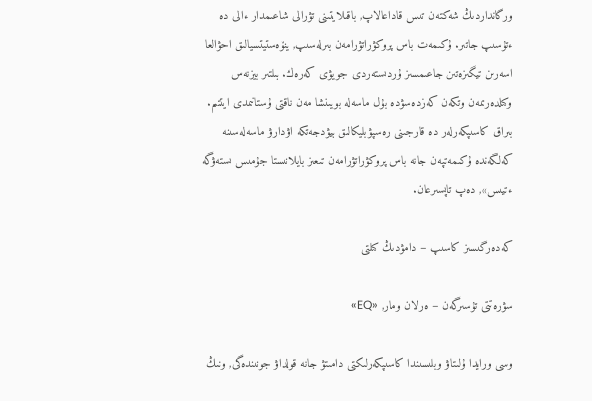ورگانداردىڭ شەكتەن تىس قاداعالاپ, باقىلايتىنى تۋرالى شاعىمدار ءالى دە ءتۇسىپ جاتىر. ۇكىمەت باس پروكۋراتۋرامەن بىرلەسىپ, ينۆەستيتسيالىق احۋالعا اسەرىن تيگىزەتىن جاعىمسىز ۇردىستەردى جويۋى كەرەك. بىلتىر بيزنەس وكىلدەرىمەن وتكەن كەزدەسۋدە بۇل ماسەلە بويىنشا مەن ناقتى ۇستانىمدى ايتتىم. بىراق كاسىپكەرلەر دە قارجىنى رەسپۋبليكالىق بيۋدجەتكە اۋدارۋ ماسەلەسىنە كەلگەندە ۇكىمەتپەن جانە باس پروكۋراتۋرامەن تىعىز بايلانىستا جۇمىس ىستەۋگە ءتيىس», دەپ تاپسىرعان.

كەدەرگىسىز كاسىپ – دامۋدىڭ كىلتى

سۋرەتتى تۇسىرگەن – ەرلان ومار, «EQ»

وسى ورايدا ۇلىتاۋ وبلىسىندا كاسىپكەرلىكتى دامىتۋ جانە قولداۋ جونىندەگى, ونىڭ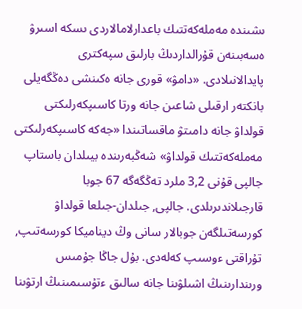ىشىندە مەملەكەتتىك باعدارلامالاردى ىسكە اسىرۋ ەسەبىنەن قۇرالداردىڭ بارلىق سپەكترى پايدالانىلادى. «دامۋ» قورى جانە ەكىنشى دەڭگەيلى بانكتەر ارقىلى شاعىن جانە ورتا كاسىپكەرلىكتى قولداۋ جانە دامىتۋ ماقساتىندا «جەكە كاسىپكەرلىكتى مەملەكەتتىك قولداۋ» شەڭبەرىندە بيىلدان باستاپ جالپى قۇنى 3,2 ملرد تەڭگەگە 67 جوبا قارجىلاندىرىلدى. جالپى, جىلدان-جىلعا قولداۋ كورسەتىلگەن جوبالار سانى وڭ ديناميكا كورسەتىپ, تۇراقتى ءوسىپ كەلەدى. بۇل جاڭا جۇمىس ورىندارىنىڭ اشىلۋىنا جانە سالىق ءتۇسىمىنىڭ ارتۋىنا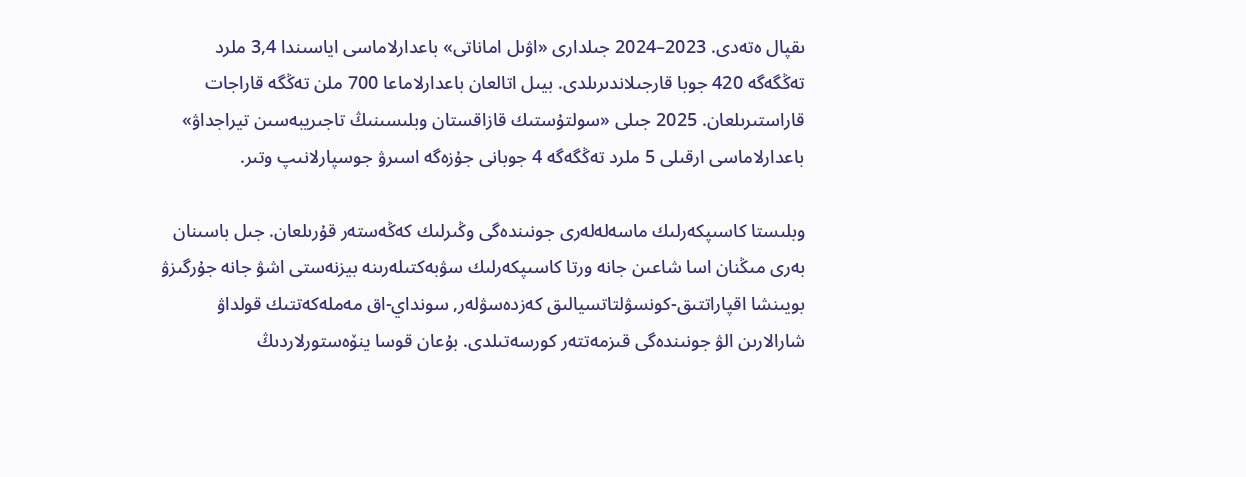ىقپال ەتەدى. 2023–2024 جىلدارى «اۋىل اماناتى» باعدارلاماسى اياسىندا 3,4 ملرد تەڭگەگە 420 جوبا قارجىلاندىرىلدى. بيىل اتالعان باعدارلاماعا 700 ملن تەڭگە قاراجات قاراستىرىلعان. 2025 جىلى «سولتۇستىك قازاقستان وبلىسىنىڭ تاجىريبەسىن تيراجداۋ» باعدارلاماسى ارقىلى 5 ملرد تەڭگەگە 4 جوبانى جۇزەگە اسىرۋ جوسپارلانىپ وتىر.

وبلىستا كاسىپكەرلىك ماسەلەلەرى جونىندەگى وڭىرلىك كەڭەستەر قۇرىلعان. جىل باسىنان بەرى مىڭنان اسا شاعىن جانە ورتا كاسىپكەرلىك سۋبەكتىلەرىنە بيزنەستى اشۋ جانە جۇرگىزۋ بويىنشا اقپاراتتىق-كونسۋلتاتسيالىق كەزدەسۋلەر, سونداي-اق مەملەكەتتىك قولداۋ شارالارىن الۋ جونىندەگى قىزمەتتەر كورسەتىلدى. بۇعان قوسا ينۆەستورلاردىڭ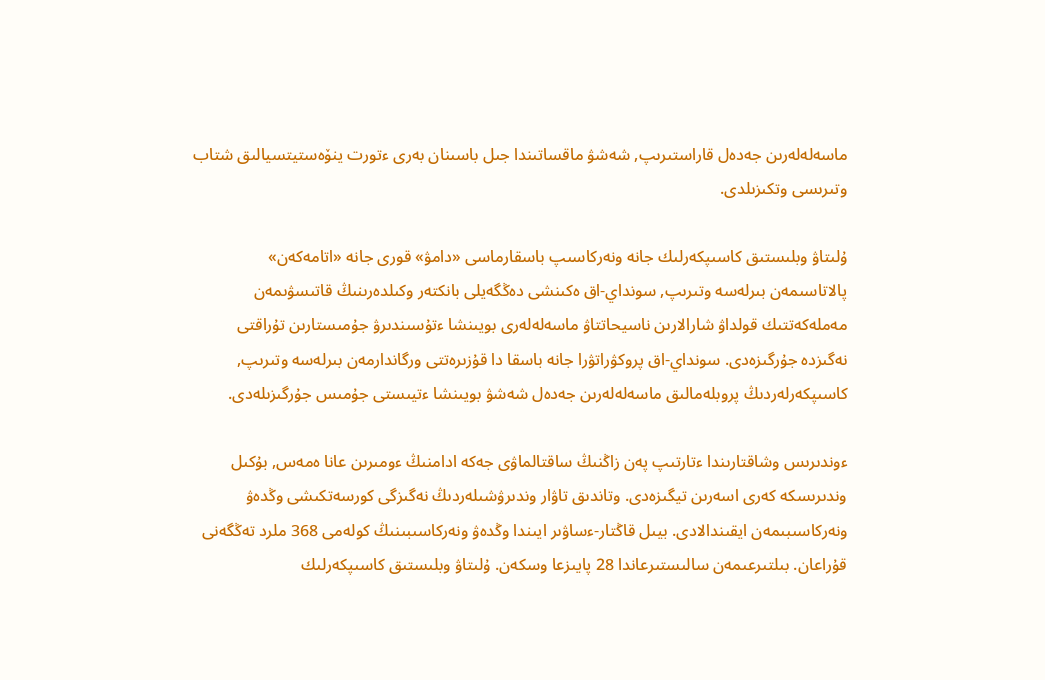ماسەلەلەرىن جەدەل قاراستىرىپ, شەشۋ ماقساتىندا جىل باسىنان بەرى ءتورت ينۆەستيتسيالىق شتاب وتىرىسى وتكىزىلدى.

ۇلىتاۋ وبلىستىق كاسىپكەرلىك جانە ونەركاسىپ باسقارماسى «دامۋ» قورى جانە «اتامەكەن» پالاتاسىمەن بىرلەسە وتىرىپ, سونداي-اق ەكىنشى دەڭگەيلى بانكتەر وكىلدەرىنىڭ قاتىسۋىمەن مەملەكەتتىك قولداۋ شارالارىن ناسيحاتتاۋ ماسەلەلەرى بويىنشا ءتۇسىندىرۋ جۇمىستارىن تۇراقتى نەگىزدە جۇرگىزەدى. سونداي-اق پروكۋراتۋرا جانە باسقا دا قۇزىرەتتى ورگاندارمەن بىرلەسە وتىرىپ, كاسىپكەرلەردىڭ پروبلەمالىق ماسەلەلەرىن جەدەل شەشۋ بويىنشا ءتيىستى جۇمىس جۇرگىزىلەدى.

ءوندىرىس وشاقتارىندا ءتارتىپ پەن زاڭنىڭ ساقتالماۋى جەكە ادامنىڭ ءومىرىن عانا ەمەس, بۇكىل وندىرىسكە كەرى اسەرىن تيگىزەدى. وتاندىق تاۋار وندىرۋشىلەردىڭ نەگىزگى كورسەتكىشى وڭدەۋ ونەركاسىبىمەن ايقىندالادى. بيىل قاڭتار-ءساۋىر ايىندا وڭدەۋ ونەركاسىبىنىڭ كولەمى 368 ملرد تەڭگەنى قۇراعان. بىلتىرعىمەن سالىستىرعاندا 28 پايىزعا وسكەن. ۇلىتاۋ وبلىستىق كاسىپكەرلىك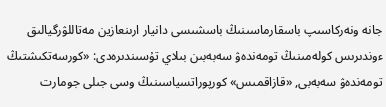جانە ونەركاسىپ باسقارماسىنىڭ باسشىسى دانيار ارىنعازين مەتاللۋرگيالىق ءوندىرىس كولەمىنىڭ تومەندەۋ سەبەبىن بىلاي تۇسىندىرەدى: «كورسەتكىشتىڭ تومەندەۋ سەبەبى, «قازاقمىس» كورپوراتسياسىنىڭ وسى جىلى جومارت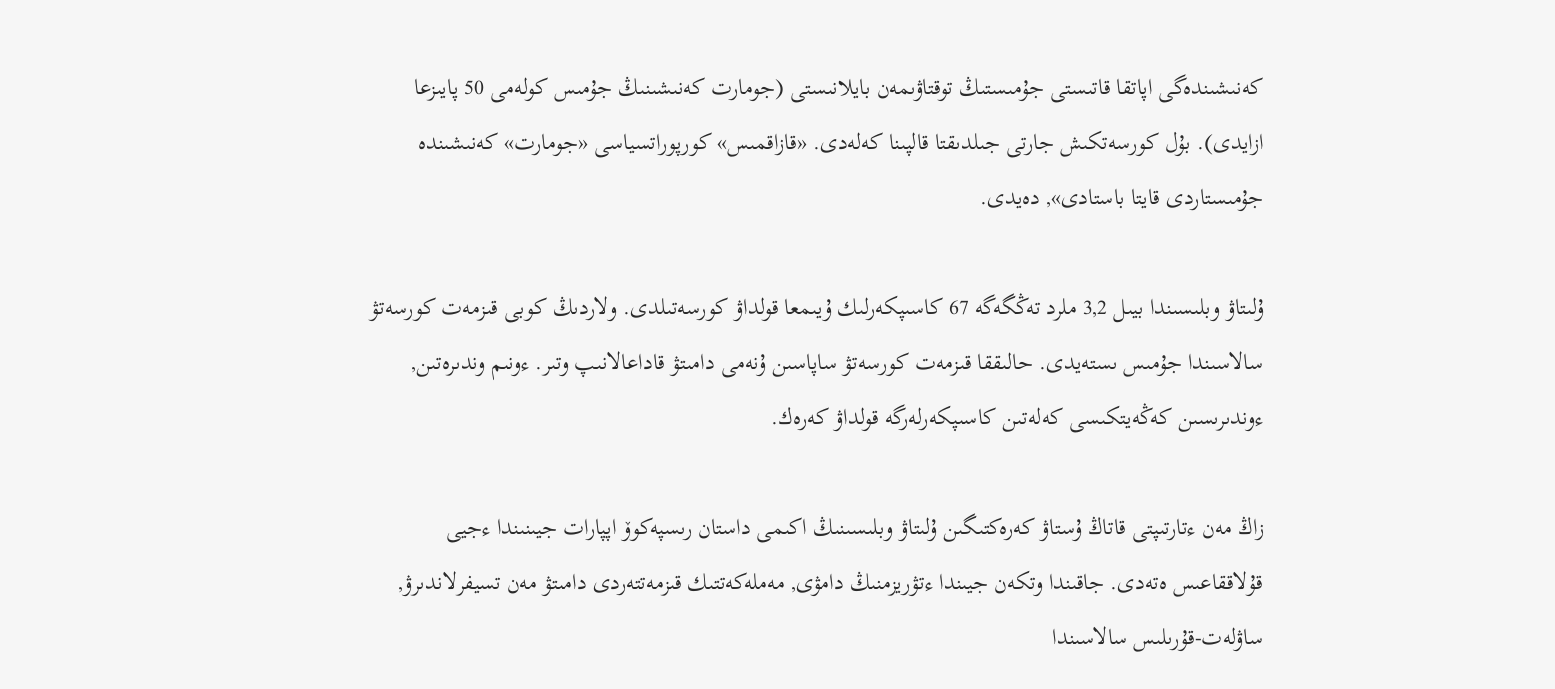كەنىشىندەگى اپاتقا قاتىستى جۇمىستىڭ توقتاۋىمەن بايلانىستى (جومارت كەنىشىنىڭ جۇمىس كولەمى 50 پايىزعا ازايدى). بۇل كورسەتكىش جارتى جىلدىقتا قالپىنا كەلەدى. «قازاقمىس» كورپوراتسياسى «جومارت» كەنىشىندە جۇمىستاردى قايتا باستادى», دەيدى.

ۇلىتاۋ وبلىسىندا بيىل 3,2 ملرد تەڭگەگە 67 كاسىپكەرلىك ۇيىمعا قولداۋ كورسەتىلدى. ولاردىڭ كوبى قىزمەت كورسەتۋ سالاسىندا جۇمىس ىستەيدى. حالىققا قىزمەت كورسەتۋ ساپاسىن ۇنەمى دامىتۋ قاداعالانىپ وتىر. ءونىم وندىرەتىن, ءوندىرىسىن كەڭەيتكىسى كەلەتىن كاسىپكەرلەرگە قولداۋ كەرەك.

زاڭ مەن ءتارتىپتى قاتاڭ ۇستاۋ كەرەكتىگىن ۇلىتاۋ وبلىسىنىڭ اكىمى داستان رىسپەكوۆ اپپارات جيىنىندا ءجيى قۇلاققاعىس ەتەدى. جاقىندا وتكەن جيىندا ءتۋريزمنىڭ دامۋى, مەملەكەتتىك قىزمەتتەردى دامىتۋ مەن تسيفرلاندىرۋ, ساۋلەت-قۇرىلىس سالاسىندا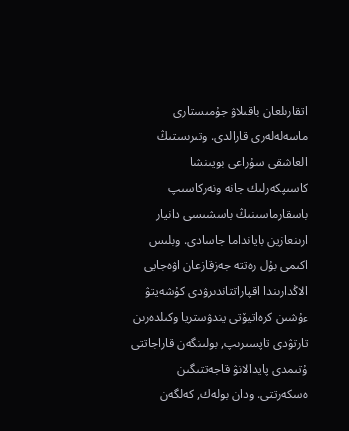اتقارىلعان باقىلاۋ جۇمىستارى ماسەلەلەرى قارالدى. وتىرىستىڭ العاشقى سۇراعى بويىنشا كاسىپكەرلىك جانە ونەركاسىپ باسقارماسىنىڭ باسشىسى دانيار ارىنعازين بايانداما جاسادى. وبلىس اكىمى بۇل رەتتە جەزقازعان اۋەجايى الاڭدارىندا اقپاراتتاندىرۋدى كۇشەيتۋ ءۇشىن كرەاتيۆتى يندۋستريا وكىلدەرىن تارتۋدى تاپسىرىپ, بولىنگەن قاراجاتتى ۇتىمدى پايدالانۋ قاجەتتىگىن ەسكەرتتى. ودان بولەك, كەلگەن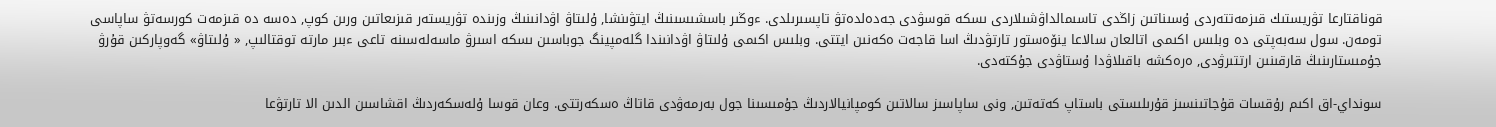قوناقتارعا تۋريستىك قىزمەتتەردى ۇسىناتىن زاڭدى تاسىمالداۋشىلاردى ىسكە قوسۋدى جەدەلدەتۋ تاپسىرىلدى. ءوڭىر باسشىسىنىڭ ايتۋىنشا, ۇلىتاۋ اۋدانىنىڭ وزىندە تۋريستەر قىزىعاتىن ورىن كوپ, دەسە دە قىزمەت كورسەتۋ ساپاسى تومەن. سول سەبەپتى دە وبلىس اكىمى اتالعان سالاعا ينۆەستور تارتۋدىڭ اسا قاجەت ەكەنىن ايتتى. وبلىس اكىمى ۇلىتاۋ اۋدانىندا گلەمپينگ جوباسىن ىسكە اسىرۋ ماسەلەسىنە تاعى ءبىر مارتە توقتالىپ, « ۇلىتاۋ» گەوپاركىن قۇرۋ جۇمىستارىنىڭ قارقىنىن ارتتىرۋدى, ەرەكشە باقىلاۋدا ۇستاۋدى جۇكتەدى.

سونداي-اق اكىم رۇقسات قۇجاتىنسىز قۇرىلىستى باستاپ كەتەتىن, ونى ساپاسىز سالاتىن كومپانيالاردىڭ جۇمىسىنا جول بەرمەۋدى قاتاڭ ەسكەرتتى. وعان قوسا ۇلەسكەردىڭ اقشاسىن الدىن الا تارتۋعا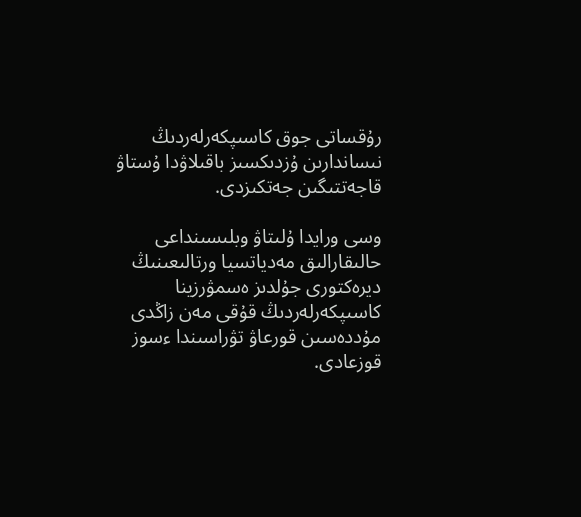رۇقساتى جوق كاسىپكەرلەردىڭ نىساندارىن ۇزدىكسىز باقىلاۋدا ۇستاۋ قاجەتتىگىن جەتكىزدى.

وسى ورايدا ۇلىتاۋ وبلىسىنداعى حالىقارالىق مەدياتسيا ورتالىعىنىڭ ديرەكتورى جۇلدىز ەسمۋرزينا كاسىپكەرلەردىڭ قۇقى مەن زاڭدى مۇددەسىن قورعاۋ تۋراسىندا ءسوز قوزعادى.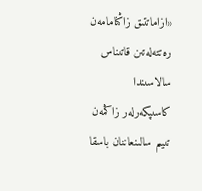«ازاماتتىق زاڭنامامەن رەتتەلەتىن قاتىناس سالاسىندا كاسىپكەرلەر زاڭمەن تىيىم سالىنعاننان باسقا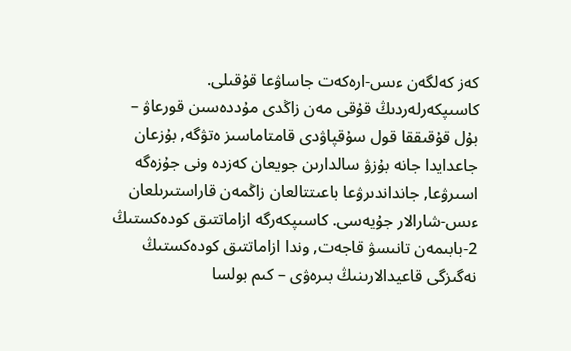كەز كەلگەن ءىس-ارەكەت جاساۋعا قۇقىلى. كاسىپكەرلەردىڭ قۇقى مەن زاڭدى مۇددەسىن قورعاۋ – بۇل قۇقىققا قول سۇقپاۋدى قامتاماسىز ەتۋگە, بۇزعان جاعدايدا جانە بۇزۋ سالدارىن جويعان كەزدە ونى جۇزەگە اسىرۋعا, جانداندىرۋعا باعىتتالعان زاڭمەن قاراستىرىلعان ءىس-شارالار جۇيەسى. كاسىپكەرگە ازاماتتىق كودەكستىڭ 2-بابىمەن تانىسۋ قاجەت, وندا ازاماتتىق كودەكستىڭ نەگىزگى قاعيدالارىنىڭ بىرەۋى – كىم بولسا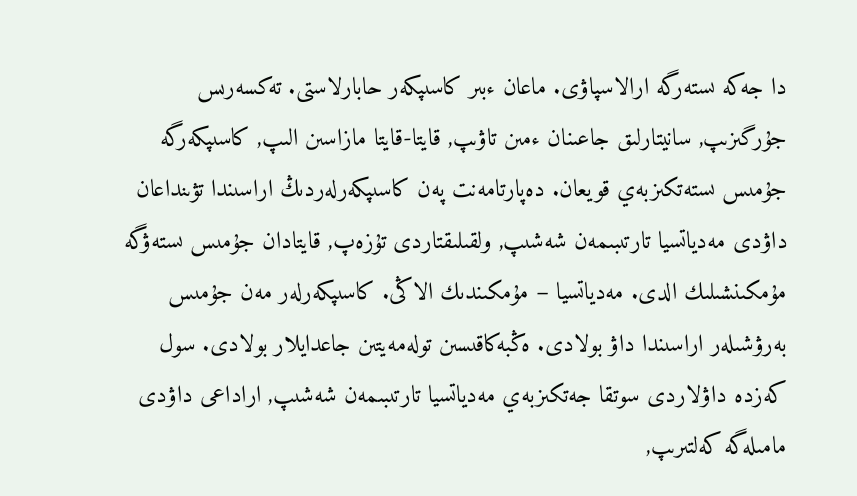دا جەكە ىستەرگە ارالاسپاۋى. ماعان ءبىر كاسىپكەر حابارلاستى. تەكسەرىس جۇرگىزىپ, سانيتارلىق جاعىنان ءمىن تاۋىپ, قايتا-قايتا مازاسىن الىپ, كاسىپكەرگە جۇمىس ىستەتكىزبەي قويعان. دەپارتامەنت پەن كاسىپكەرلەردىڭ اراسىندا تۋىنداعان داۋدى مەدياتسيا تارتىبىمەن شەشىپ, ولقىلىقتاردى تۇزەپ, قايتادان جۇمىس ىستەۋگە مۇمكىنشىلىك الدى. مەدياتسيا – مۇمكىندىك الاڭى. كاسىپكەرلەر مەن جۇمىس بەرۋشىلەر اراسىندا داۋ بولادى. ەڭبەكاقىسىن تولەمەيتىن جاعدايلار بولادى. سول كەزدە داۋلاردى سوتقا جەتكىزبەي مەدياتسيا تارتىبىمەن شەشىپ, اراداعى داۋدى مامىلەگە كەلتىرىپ,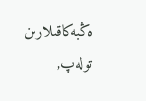ەڭبەكاقىلارىن تولەپ,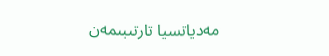مەدياتسيا تارتىبىمەن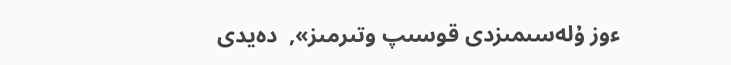ءوز ۇلەسىمىزدى قوسىپ وتىرمىز»,  دەيدى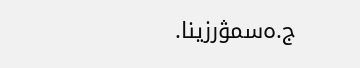ج.ەسمۋرزينا.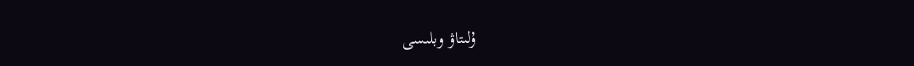ۇلىتاۋ وبلىسى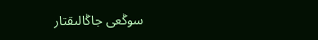سوڭعى جاڭالىقتار